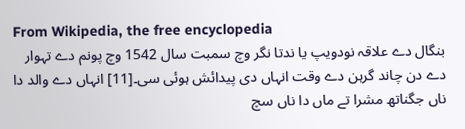From Wikipedia, the free encyclopedia
بنگال دے علاقہ نودویپ یا ندتا نگر وچ سمبت سال 1542 وچ پونم دے تہوار دے دن چاند گرہن دے وقت انہاں دی پیدائش ہوئی سی۔[11] انہاں دے والد دا ناں جگناتھ مشرا تے ماں دا ناں سچ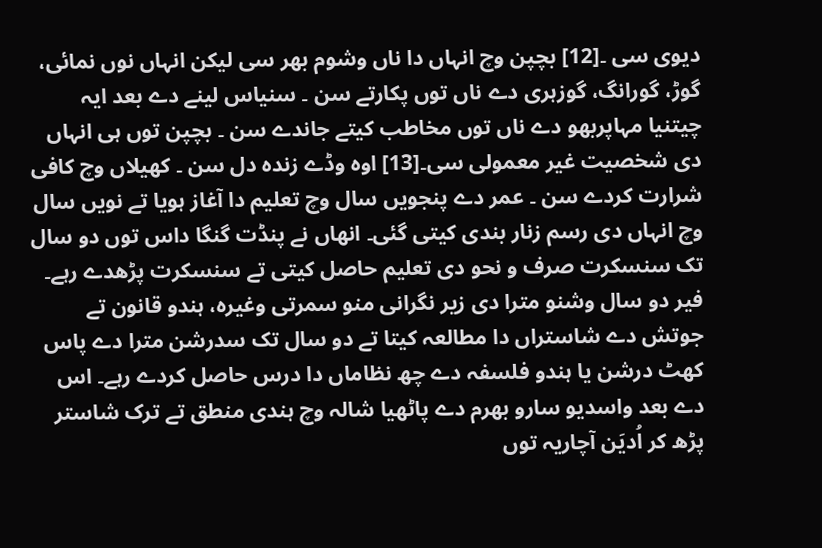دیوی سی ۔[12] بچپن وچ انہاں دا ناں وشوم بھر سی لیکن انہاں نوں نمائی، گوڑ، گورانگ، گوزہری دے ناں توں پکارتے سن ۔ سنیاس لینے دے بعد ایہ چیتنیا مہاپربھو دے ناں توں مخاطب کیتے جاندے سن ۔ بچپن توں ہی انہاں دی شخصیت غیر معمولی سی۔[13] اوہ وڈے زندہ دل سن ۔ کھیلاں وچ کافی شرارت کردے سن ۔ عمر دے پنجويں سال وچ تعلیم دا آغاز ہويا تے نويں سال وچ انہاں دی رسم زنار بندی کيتی گئی۔ انھاں نے پنڈت گنگا داس توں دو سال تک سنسکرت صرف و نحو دی تعلیم حاصل کيتی تے سنسکرت پڑھدے رہے۔ فیر دو سال وشنو مترا دی زیر نگرانی منو سمرتی وغیرہ، ہندو قانون تے جوتش دے شاستراں دا مطالعہ کیتا تے دو سال تک سدرشن مترا دے پاس کھٹ درشن یا ہندو فلسفہ دے چھ نظاماں دا درس حاصل کردے رہے۔ اس دے بعد واسدیو سارو بھرم دے پاٹھیا شالہ وچ ہندی منطق تے ترک شاستر پڑھ کر اُدیَن آچاریہ توں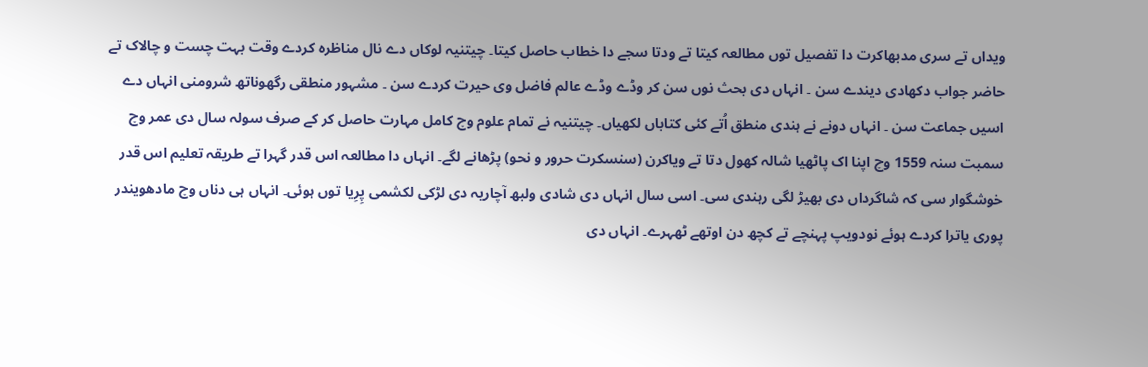ویداں تے سری مدبھاکرت دا تفصیل توں مطالعہ کیتا تے ودتا سجے دا خطاب حاصل کیتا۔ چیتنیہ لوکاں دے نال مناظرہ کردے وقت بہت چست و چالاک تے حاضر جواب دکھادی دیندے سن ۔ انہاں دی بحث نوں سن کر وڈے وڈے عالم فاضل وی حیرت کردے سن ۔ مشہور منطقی رگھوناتھ شرومنی انہاں دے اسيں جماعت سن ۔ انہاں دونے نے ہندی منطق اُتے کئی کتاباں لکھياں۔ چیتنیہ نے تمام علوم وچ کامل مہارت حاصل کر کے صرف سولہ سال دی عمر وچ سمبت سنہ 1559 وچ اپنا اک پاٹھیا شالہ کھول دتا تے ویاکرن (سنسکرت حرور و نحو) پڑھانے لگے۔ انہاں دا مطالعہ اس قدر گہرا تے طریقہ تعلیم اس قدر خوشگوار سی کہ شاگرداں دی بھیڑ لگی رہندی سی۔ اسی سال انہاں دی شادی ولبھ آچاریہ دی لڑکی لکشمی پِرِیا توں ہوئی۔ انہاں ہی دناں وچ مادھویندر پوری یاترا کردے ہوئے نودویپ پہنچے تے کچھ دن اوتھے ٹھہرے۔ انہاں دی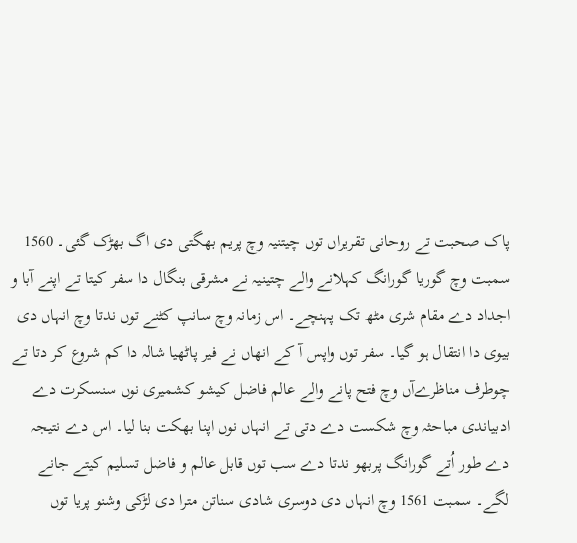پاک صحبت تے روحانی تقریراں توں چیتنیہ وچ پریم بھگتی دی اگ بھڑک گئی۔ 1560 سمبت وچ گوریا گورانگ کہلانے والے چتینیہ نے مشرقی بنگال دا سفر کیتا تے اپنے آبا و اجداد دے مقام شری مٹھ تک پہنچے۔ اس زمانہ وچ سانپ کٹنے توں ندتا وچ انہاں دی بیوی دا انتقال ہو گیا۔ سفر توں واپس آ کے انھاں نے فیر پاٹھیا شالہ دا کم شروع کر دتا تے چوطرف مناظرےآں وچ فتح پانے والے عالم فاضل کیشو کشمیری نوں سنسکرت دے ادبیاندی مباحثہ وچ شکست دے دتی تے انہاں نوں اپنا بھکت بنا لیا۔ اس دے نتیجہ دے طور اُتے گورانگ پربھو ندتا دے سب توں قابل عالم و فاضل تسلیم کیتے جانے لگے۔ سمبت 1561 وچ انہاں دی دوسری شادی سناتن مترا دی لڑکی وشنو پریا توں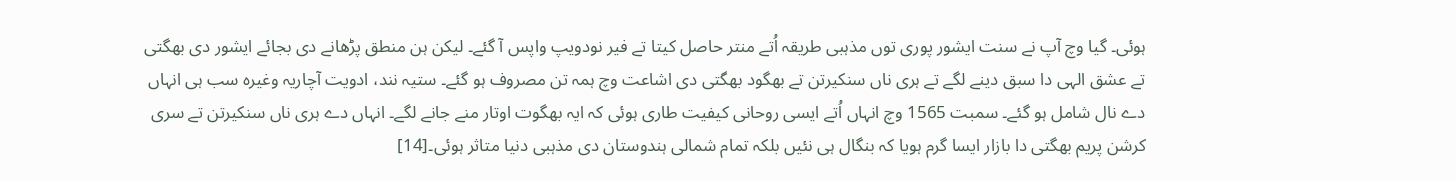ہوئی۔ گیا وچ آپ نے سنت ایشور پوری توں مذہبی طریقہ اُتے منتر حاصل کیتا تے فیر نودویپ واپس آ گئے۔ لیکن ہن منطق پڑھانے دی بجائے ایشور دی بھگتی تے عشق الہی دا سبق دینے لگے تے ہری ناں سنکیرتن تے بھگود بھگتی دی اشاعت وچ ہمہ تن مصروف ہو گئے۔ ستیہ نند، ادویت آچاریہ وغیرہ سب ہی انہاں دے نال شامل ہو گئے۔ سمبت 1565 وچ انہاں اُتے ایسی روحانی کیفیت طاری ہوئی کہ ایہ بھگوت اوتار منے جانے لگے۔ انہاں دے ہری ناں سنکیرتن تے سری کرشن پریم بھگتی دا بازار ایسا گرم ہويا کہ بنگال ہی نئيں بلکہ تمام شمالی ہندوستان دی مذہبی دنیا متاثر ہوئی۔[14]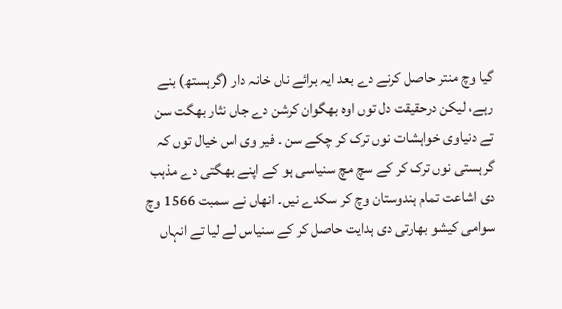گیا وچ منتر حاصل کرنے دے بعد ایہ برائے ناں خانہ دار (گرہستھ) بنے رہے، لیکن درحقیقت دل توں اوہ بھگوان کرشن دے جاں نثار بھگت سن تے دنیاوی خواہشات نوں ترک کر چکے سن ۔ فیر وی اس خیال توں کہ گرہستی نوں ترک کر کے سچ مچ سنیاسی ہو کے اپنے بھگتی دے مذہب دی اشاعت تمام ہندوستان وچ کر سکدے نيں۔ انھاں نے سمبت 1566 وچ سوامی کیشو بھارتی دی ہدایت حاصل کر کے سنیاس لے لیا تے انہاں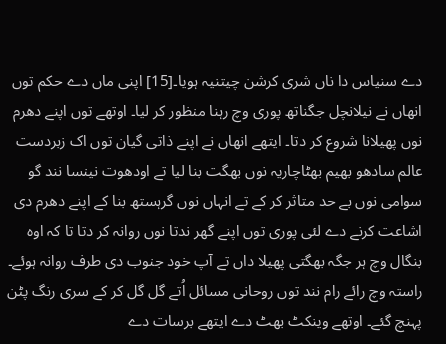دے سنیاس دا ناں شری کرشن چیتنیہ ہويا۔[15] اپنی ماں دے حکم توں انھاں نے نیلانچل جگناتھ پوری وچ رہنا منظور کر ليا۔ اوتھے توں اپنے دھرم نوں پھیلانا شروع کر دتا۔ ایتھے انھاں نے اپنے ذاتی گیان توں اک زبردست عالم سادھو بھیم بھٹاچاریہ نوں بھگت بنا لیا تے اودھوت نینسا نند گو سوامی نوں بے حد متاثر کر کے تے انہاں نوں گرہستھ بنا کے اپنے دھرم دی اشاعت کرنے دے لئی پوری توں اپنے گھر ندتا نوں روانہ کر دتا تا کہ اوہ بنگال وچ ہر جگہ بھگتی پھیلا داں تے آپ خود جنوب دی طرف روانہ ہوئے۔ راستہ وچ رائے رام نند توں روحانی مسائل اُتے گل گل کر کے سری رنگ پٹن پہنچ گئے۔ اوتھے وینکٹ بھٹ دے ایتھے برسات دے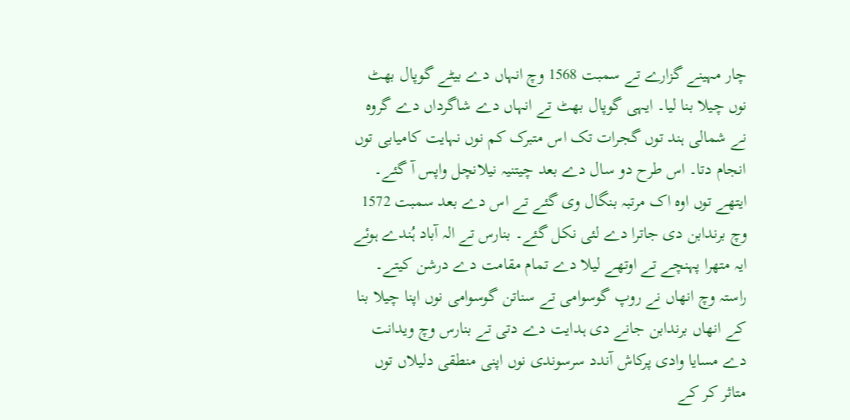چار مہینے گزارے تے سمبت 1568 وچ انہاں دے بیٹے گوپال بھٹ نوں چیلا بنا لیا۔ ایہی گوپال بھٹ تے انہاں دے شاگرداں دے گروہ نے شمالی ہند توں گجرات تک اس متبرک کم نوں نہایت کامیابی توں انجام دتا۔ اس طرح دو سال دے بعد چیتنیہ نیلانچل واپس آ گئے۔ ایتھے توں اوہ اک مرتبہ بنگال وی گئے تے اس دے بعد سمبت 1572 وچ برندابن دی جاترا دے لئی نکل گئے۔ بنارس تے الہ آباد ہُندے ہوئے ایہ متھرا پہنچے تے اوتھے لیلا دے تمام مقامت دے درشن کیتے۔ راستہ وچ انھاں نے روپ گوسوامی تے سناتن گوسوامی نوں اپنا چیلا بنا کے انھاں برندابن جانے دی ہدایت دے دتی تے بنارس وچ ویدانت دے مسایا وادی پرکاش آندد سرسوندی نوں اپنی منطقی دلیلاں توں متاثر کر کے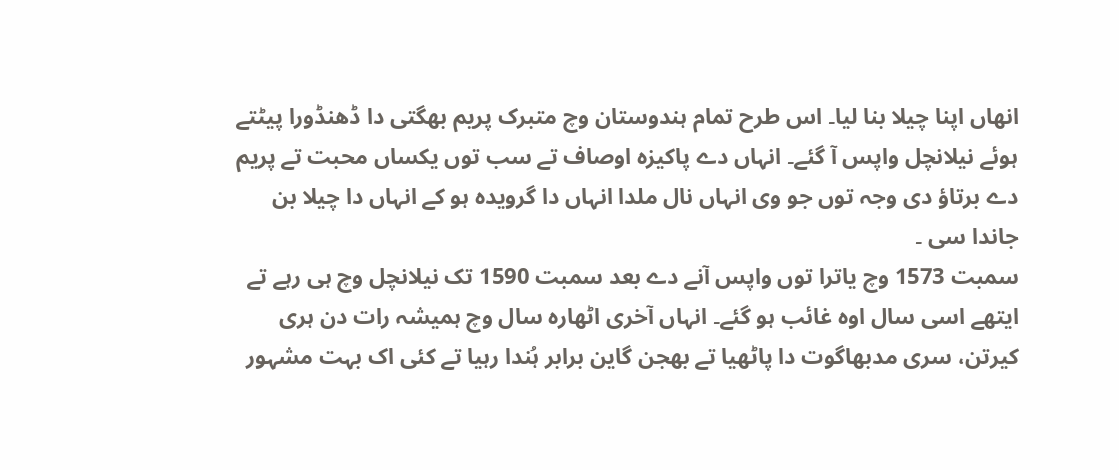انھاں اپنا چیلا بنا لیا۔ اس طرح تمام ہندوستان وچ متبرک پریم بھگتی دا ڈھنڈورا پیٹتے ہوئے نیلانچل واپس آ گئے۔ انہاں دے پاکیزہ اوصاف تے سب توں یکساں محبت تے پریم دے برتاؤ دی وجہ توں جو وی انہاں نال ملدا انہاں دا گرویدہ ہو کے انہاں دا چیلا بن جاندا سی ۔
سمبت 1573 وچ یاترا توں واپس آنے دے بعد سمبت 1590 تک نیلانچل وچ ہی رہے تے ایتھے اسی سال اوہ غائب ہو گئے۔ انہاں آخری اٹھارہ سال وچ ہمیشہ رات دن ہری کیرتن، سری مدبھاگوت دا پاٹھیا تے بھجن گاین برابر ہُندا رہیا تے کئی اک بہت مشہور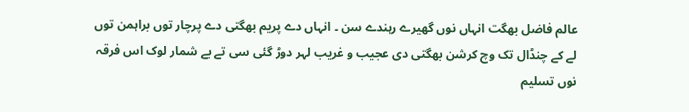عالم فاضل بھگت انہاں نوں گھیرے رہندے سن ۔ انہاں دے پریم بھگتی دے پرچار توں براہمن توں لے کے چنڈال تک وچ کرشن بھگتی دی عجیب و غریب لہر دوڑ گئی سی تے بے شمار لوک اس فرقہ نوں تسلیم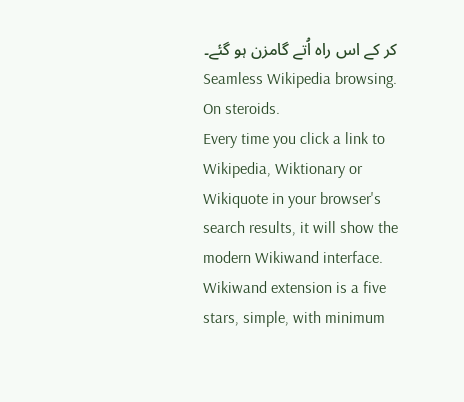کر کے اس راہ اُتے گامزن ہو گئے۔
Seamless Wikipedia browsing. On steroids.
Every time you click a link to Wikipedia, Wiktionary or Wikiquote in your browser's search results, it will show the modern Wikiwand interface.
Wikiwand extension is a five stars, simple, with minimum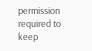permission required to keep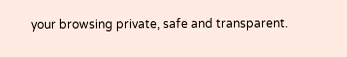your browsing private, safe and transparent.